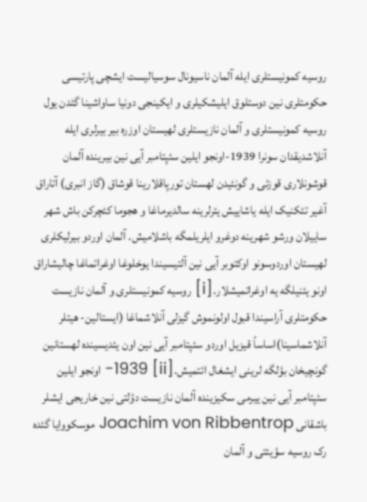روسیه کمونیستلری ایله آلمان ناسیونال سوسیالیست ایشچی پارتیسی حکومتلری نین دوستلوق ایلیشکیلری و ایکینجی دونیا ساواشینا گئدن یول
روسیه کمونیستلری و آلمان نازیستلری لهیستان اوزره بیر بیرلری ایله آنلاشدیقدان سونرا 1939-اونجو ایلین سئپتامبر آیی نین بیرینده آلمان قوشونلاری قوزئی و گونئیدن لهستان تورپاقلارینا قوشاق (گاز انبری) آتاراق آغیر تئکنیک ایله یاشاییش یئرلرینه سالدیرماغا و هجوما کئچرکن باش شهر ساییلان ورشو شهرینه دوغرو ایلریلمگه باشلامیش. آلمان اوردو بیرلیکلری لهیستان اوردوسونو اوکتوبر آیی نین آلتیسیندا یوخلوغا اوغراتماغا چالیشاراق اونو یئنیلگه یه اوغراتمیشلار.[i] روسیه کمونیستلری و آلمان نازیست حکومتلری آراسیندا قبول اولونموش گیزلی آنلاشماغا (ایستالین- هیتلر آنلاشماسینا)اساساً قیزیل اوردو سئپتامبر آیی نین اون یئدیسینده لهستانین گونچیخان بؤلگه لرینی ایشغال ائتمیش.[ii] 1939- اونجو ایلین سئپتامبر آیی نین ییرمی سکیزینده آلمان نازیست دؤلتی نین خاریجی ایشلر باشقانی Joachim von Ribbentrop موسکووایا گئده رک روسیه سؤیئتی و آلمان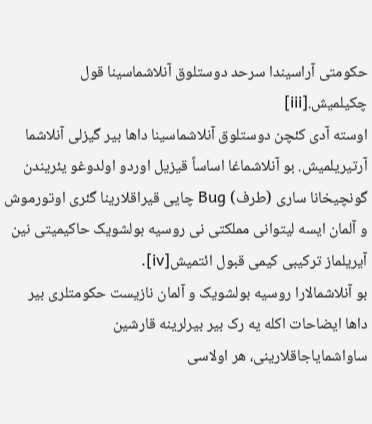حکومتی آراسیندا سرحد دوستلوق آنلاشماسینا قول چکیلمیش.[iii]
اوسته آدی کئچن دوستلوق آنلاشماسینا داها بیر گیزلی آنلاشما آرتیریلمیش. بو آنلاشماغا اساساً قیزیل اوردو اولدوغو یئریندن گونچیخانا ساری (طرف) Bug چایی قیراقلارینا گئری اوتورموش و آلمان ایسه لیتوانی مملکتی نی روسیه بولشویک حاکیمیتی نین آیریلماز ترکیبی کیمی قبول ائتمیش[iv].
بو آنلاشمالارا روسیه بولشویک و آلمان نازیست حکومتلری بیر داها ایضاحات اکله یه رک بیر بیرلرینه قارشین ساواشمایاجاقلارینی، هر اولاسی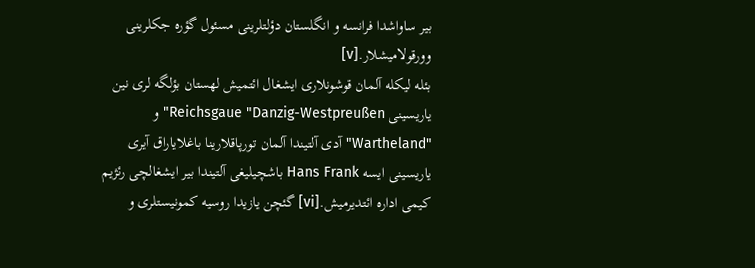بیر ساواشدا فرانسه و انگلستان دؤلتلرینی مسئول گؤره جکلرینی وورقولامیشلار.[v]
بئله لیکله آلمان قوشونلاری ایشغال ائتمیش لهستان بؤلگه لری نین یاریسینی Reichsgaue "Danzig-Westpreußen" و "Wartheland" آدی آلتیندا آلمان تورپاقلارینا باغلایاراق آیری یاریسینی ایسه Hans Frank باشچیلیغی آلتیندا بیر ایشغالچی رئژیم کیمی اداره ائتدیرمیش.[vi] گئچن یازیدا روسیه کمونیستلری و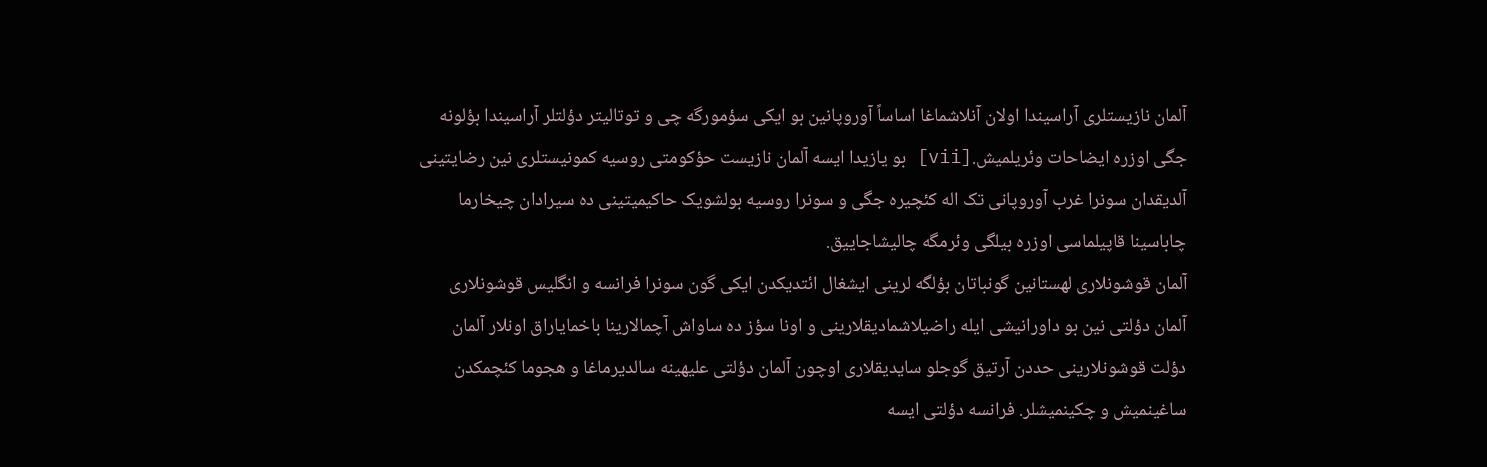آلمان نازیستلری آراسیندا اولان آنلاشماغا اساساً آوروپانین بو ایکی سؤمورگه چی و توتالیتر دؤلتلر آراسیندا بؤلونه جگی اوزره ایضاحات وئریلمیش.[vii] بو یازیدا ایسه آلمان نازیست حؤکومتی روسیه کمونیستلری نین رضایتینی آلدیقدان سونرا غرب آوروپانی تک اله کئچیره جگی و سونرا روسیه بولشویک حاکیمیتینی ده سیرادان چیخارما چاباسینا قاپیلماسی اوزره بیلگی وئرمگه چالیشاجاییق.
آلمان قوشونلاری لهستانین گونباتان بؤلگه لرینی ایشغال ائتدیکدن ایکی گون سونرا فرانسه و انگلیس قوشونلاری آلمان دؤلتی نین بو داورانیشی ایله راضیلاشمادیقلارینی و اونا سؤز ده ساواش آچمالارینا باخمایاراق اونلار آلمان دؤلت قوشونلارینی حددن آرتیق گوجلو سایدیقلاری اوچون آلمان دؤلتی علیهینه سالدیرماغا و هجوما کئچمکدن ساغینمیش و چکینمیشلر. فرانسه دؤلتی ایسه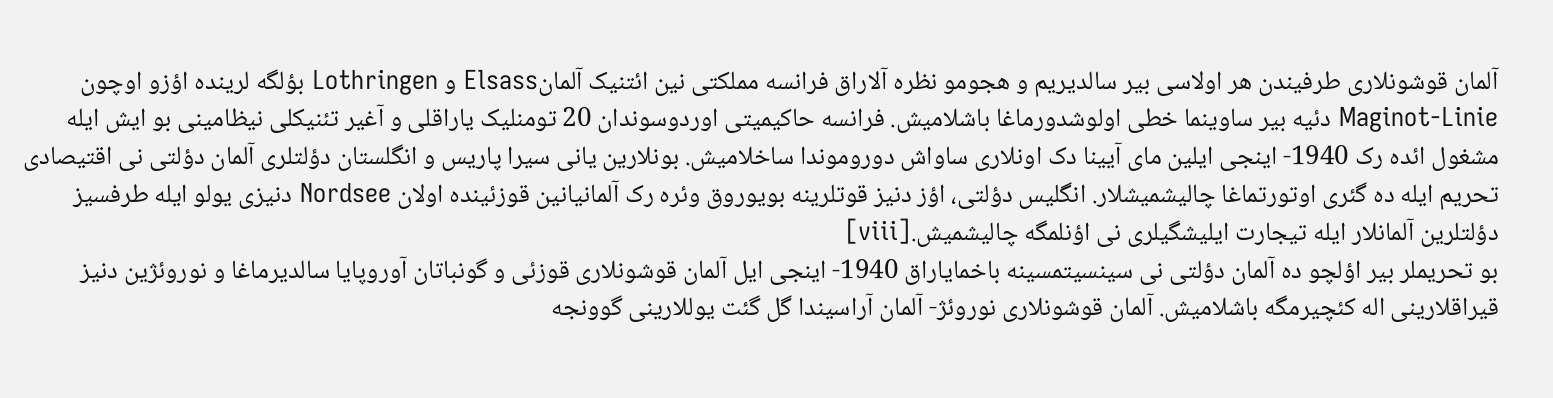آلمان قوشونلاری طرفیندن هر اولاسی بیر سالدیریم و هجومو نظره آلاراق فرانسه مملکتی نین ائتنیک آلمانElsass و Lothringen بؤلگه لرینده اؤزو اوچون Maginot-Linie دئیه بیر ساوینما خطی اولوشدورماغا باشلامیش. فرانسه حاکیمیتی اوردوسوندان 20 تومنلیک یاراقلی و آغیر تئنیکلی نیظامینی بو ایش ایله مشغول ائده رک 1940- اینجی ایلین مای آیینا دک اونلاری ساواش دوروموندا ساخلامیش. بونلارین یانی سیرا پاریس و انگلستان دؤلتلری آلمان دؤلتی نی اقتیصادی تحریم ایله ده گئری اوتورتماغا چالیشمیشلار. انگلیس دؤلتی، اؤز دنیز قوتلرینه بویوروق وئره رک آلمانیانین قوزئینده اولان Nordsee دنیزی یولو ایله طرفسیز دؤلتلرین آلمانلار ایله تیجارت ایلیشگیلری نی اؤنلمگه چالیشمیش.[viii]
بو تحریملر بیر اؤلچو ده آلمان دؤلتی نی سینسیتمسینه باخمایاراق 1940- اینجی ایل آلمان قوشونلاری قوزئی و گونباتان آوروپایا سالدیرماغا و نوروئژین دنیز قیراقلارینی اله کئچیرمگه باشلامیش. آلمان قوشونلاری نوروئژ- آلمان آراسیندا گل گئت یوللارینی گوونجه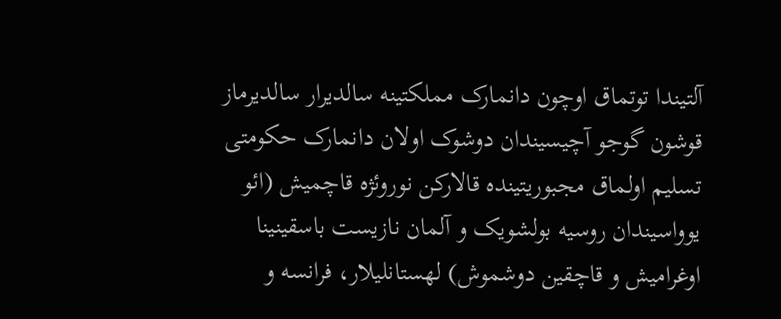آلتیندا توتماق اوچون دانمارک مملکتینه سالدیرار سالدیرماز قوشون گوجو آچیسیندان دوشوک اولان دانمارک حکومتی تسلیم اولماق مجبوریتینده قالارکن نوروئژه قاچمیش (ائو یوواسیندان روسیه بولشویک و آلمان نازیست باسقینینا اوغرامیش و قاچقین دوشموش) لهستانلیلار، فرانسه و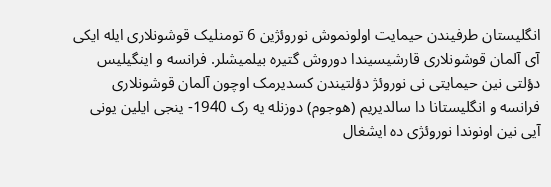انگلیستان طرفیندن حیمایت اولونموش نوروئژین 6 تومنلیک قوشونلاری ایله ایکی آی آلمان قوشونلاری قارشیسیندا دوروش گتیره بیلمیشلر. فرانسه و اینگیلیس دؤلتی نین حیمایتی نی نوروئژ دؤلتیندن کسدیرمک اوچون آلمان قوشونلاری فرانسه و انگلیستانا دا سالدیریم (هوجوم) دوزنله یه رک 1940- ینجی ایلین یونی آیی نین اونوندا نوروئژی ده ایشغال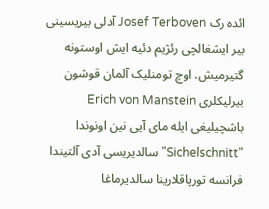ائده رک Josef Terboven آدلی بیریسینی بیر ایشغالچی رئژیم دئیه ایش اوستونه گتیرمیش. اوچ تومنلیک آلمان قوشون بیرلیکلری Erich von Manstein باشچیلیغی ایله مای آیی نین اونوندا "Sichelschnitt" سالدیریسی آدی آلتیندا فرانسه تورپاقلارینا سالدیرماغا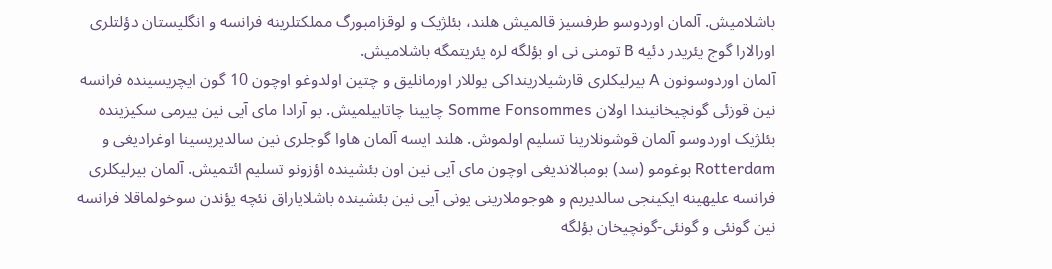باشلامیش. آلمان اوردوسو طرفسیز قالمیش هلند، بئلژیک و لوقزامبورگ مملکتلرینه فرانسه و انگلیستان دؤلتلری اورالارا گوج یئریدر دئیه B تومنی نی او بؤلگه لره یئریتمگه باشلامیش.
آلمان اوردوسونون A بیرلیکلری قارشیلارینداکی یوللار اورمانلیق و چتین اولدوغو اوچون 10 گون ایچریسینده فرانسه نین قوزئی گونچیخانیندا اولان Somme Fonsommes چایینا چاتابیلمیش. بو آرادا مای آیی نین ییرمی سکیزینده بئلژیک اوردوسو آلمان قوشونلارینا تسلیم اولموش. هلند ایسه آلمان هاوا گوجلری نین سالدیریسینا اوغرادیغی و Rotterdam بوغومو (سد) بومبالاندیغی اوچون مای آیی نین اون بئشینده اؤزونو تسلیم ائتمیش. آلمان بیرلیکلری فرانسه علیهینه ایکینجی سالدیریم و هوجوملارینی یونی آیی نین بئشینده باشلایاراق نئچه یؤندن سوخولماقلا فرانسه نین گونئی و گونئی-گونچیخان بؤلگه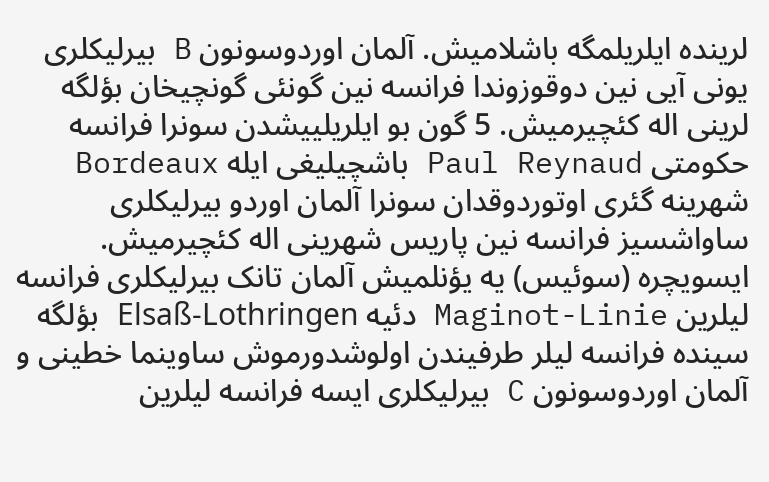لرینده ایلریلمگه باشلامیش. آلمان اوردوسونون B بیرلیکلری یونی آیی نین دوقوزوندا فرانسه نین گونئی گونچیخان بؤلگه لرینی اله کئچیرمیش. 5 گون بو ایلریلییشدن سونرا فرانسه حکومتی Paul Reynaud باشچیلیغی ایله Bordeaux شهرینه گئری اوتوردوقدان سونرا آلمان اوردو بیرلیکلری ساواشسیز فرانسه نین پاریس شهرینی اله کئچیرمیش. ایسویچره (سوئیس) یه یؤنلمیش آلمان تانک بیرلیکلری فرانسه لیلرین Maginot-Linie دئیه Elsaß-Lothringen بؤلگه سینده فرانسه لیلر طرفیندن اولوشدورموش ساوینما خطینی و آلمان اوردوسونون C بیرلیکلری ایسه فرانسه لیلرین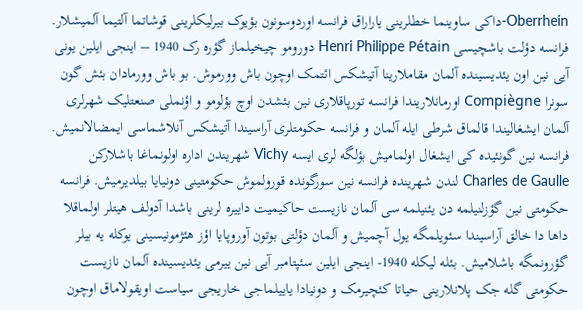Oberrhein-داکی ساوینما خطلرینی یاراراق فرانسه اوردوسونون بؤیوک بیرلیکلرینی قوشاتما آلتیما آلمیشلار. فرانسه دؤلت باشچیسی Henri Philippe Pétain دورومو چیخیلماز گؤره رک 1940 – اینجی ایلین یونی آیی نین اون یئدیسینده آلمان مقاملارینا آتیشکس ائتمک اوچون باش وورموش. بو باش وورمادان بئش گون سونرا Compiègne اورمانلاریندا فرانسه تورپاقلاری نین بئشدن اوچ بؤلومو و اؤنملی صنعتلیک شهرلری آلمان ایشغالیندا قالماق شرطی ایله آلمان و فرانسه حکومتلری آراسیندا آتیشکس آنلاشماسی ایمضالانمیش. فرانسه نین گونئیده کی ایشغال اولمامیش بؤلگه لری ایسه Vichy شهریندن اداره اولونماغا باشلارکن Charles de Gaulle لندن شهرینده فرانسه نین سورگونده قورولموش حکومتینی دونیایا بیلدیرمیش. فرانسه حکومتی نین گؤزلنیلمه دن یئنیلمه سی آلمان نازیست حاکیمیت داییره لرینی باشدا آدولف هیتلر اولماقلا داها دا خالق آراسیندا سئویلمگه یول آچمیش و آلمان دؤلتی بوتون آوروپایا اؤز هئژمونیسینی یوکله یه بیلر گؤرونمگه باشلامیش. بئله لیکله 1940- اینجی ایلین سئپتامبر آیی نین ییرمی یئدیسینده آلمان نازیست حکومتی گله جک پلانلارینی حیاتا کئچیرمک و دونیادا یاییلماجی خاریجی سیاست اویقولاماق اوچون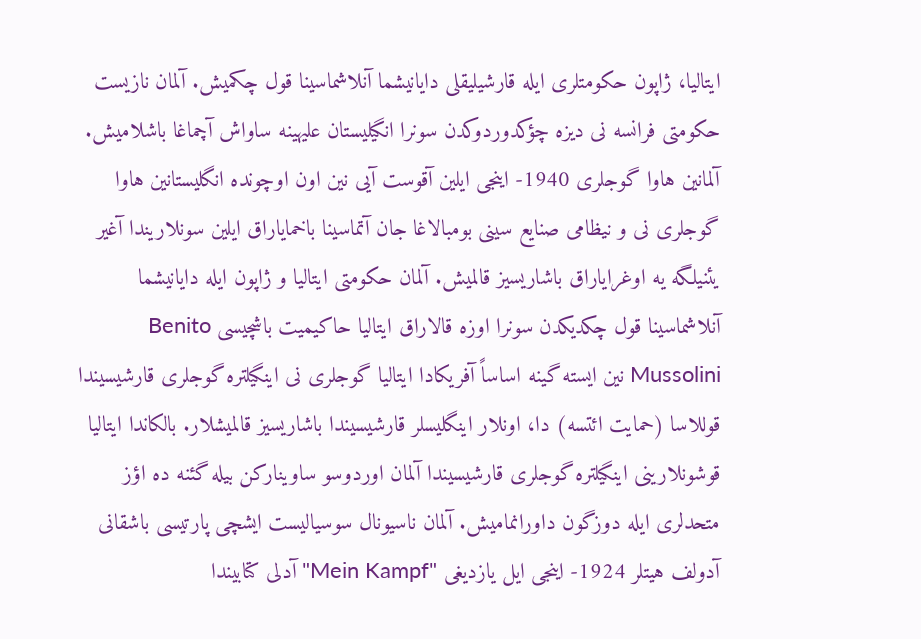ایتالیا، ژاپون حکومتلری ایله قارشیلیقلی دایانیشما آنلاشماسینا قول چکمیش. آلمان نازیست حکومتی فرانسه نی دیزه چؤکدوردوکدن سونرا انگیلیستان علیهینه ساواش آچماغا باشلامیش. آلمانین هاوا گوجلری 1940- اینجی ایلین آقوست آیی نین اون اوچونده انگلیستانین هاوا گوجلری نی و نیظامی صنایع سینی بومبالاغا جان آتماسینا باخمایاراق ایلین سونلاریندا آغیر یئنیلگه یه اوغرایاراق باشاریسیز قالمیش. آلمان حکومتی ایتالیا و ژاپون ایله دایانیشما آنلاشماسینا قول چکدیکدن سونرا اوزه قالاراق ایتالیا حاکیمیت باشچیسی Benito Mussolini نین ایسته گینه اساساً آفریکادا ایتالیا گوجلری نی اینگیلتره گوجلری قارشیسیندا قوللاسا (حمایت ائتسه) دا، اونلار اینگلیسلر قارشیسیندا باشاریسیز قالمیشلار. بالکاندا ایتالیا قوشونلارینی اینگیلتره گوجلری قارشیسیندا آلمان اوردوسو ساوینارکن بیله گئنه ده اؤز متحدلری ایله دوزگون داورانمامیش. آلمان ناسیونال سوسیالیست ایشچی پارتیسی باشقانی آدولف هیتلر 1924- اینجی ایل یازدیغی "Mein Kampf" آدلی کتابیندا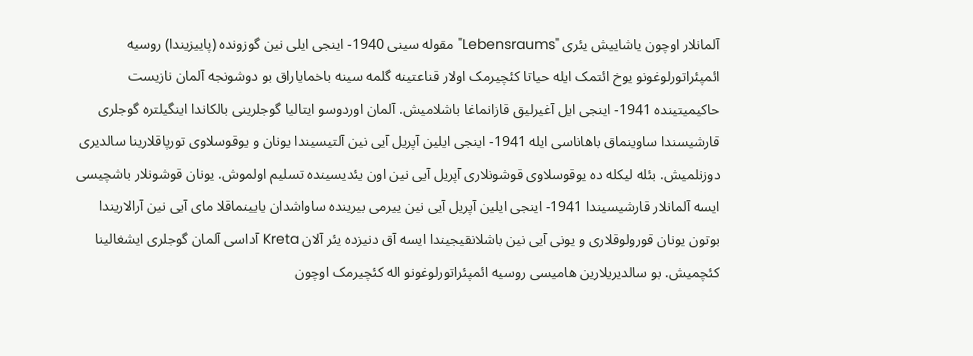آلمانلار اوچون یاشاییش یئری "Lebensraums" مقوله سینی 1940- اینجی ایلی نین گوزونده (پاییزیندا) روسیه ائمپئراتورلوغونو یوخ ائتمک ایله حیاتا کئچیرمک اولار قناعتینه گلمه سینه باخمایاراق بو دوشونجه آلمان نازیست حاکیمیتینده 1941- اینجی ایل آغیرلیق قازانماغا باشلامیش. آلمان اوردوسو ایتالیا گوجلرینی بالکاندا اینگیلتره گوجلری قارشیسندا ساوینماق باهاناسی ایله 1941- اینجی ایلین آپریل آیی نین آلتیسیندا یونان و یوقوسلاوی تورپاقلارینا سالدیری دوزنلمیش. بئله لیکله ده یوقوسلاوی قوشونلاری آپریل آیی نین اون یئدیسینده تسلیم اولموش. یونان قوشونلار باشچیسی ایسه آلمانلار قارشیسیندا 1941- اینجی ایلین آپریل آیی نین ییرمی بیرینده ساواشدان یایینماقلا مای آیی نین آرالاریندا بوتون یونان قورولوقلاری و یونی آیی نین باشلانقیجیندا ایسه آق دنیزده یئر آلان Kreta آداسی آلمان گوجلری ایشغالینا کئچمیش. بو سالدیریلارین هامیسی روسیه ائمپئراتورلوغونو اله کئچیرمک اوچون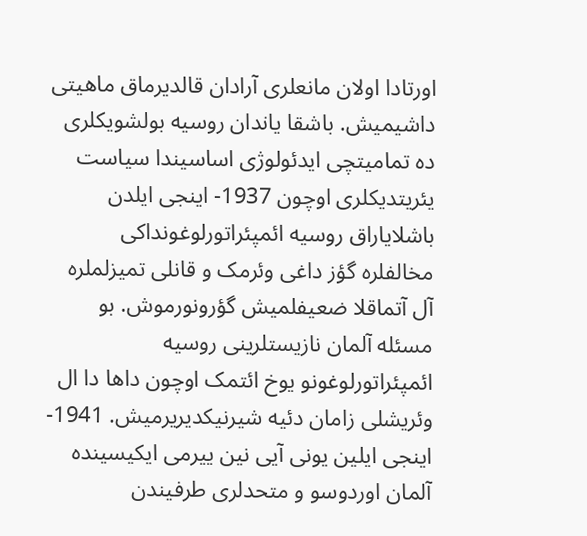اورتادا اولان مانعلری آرادان قالدیرماق ماهیتی داشیمیش. باشقا یاندان روسیه بولشویکلری ده تمامیتچی ایدئولوژی اساسیندا سیاست یئریتدیکلری اوچون 1937- اینجی ایلدن باشلایاراق روسیه ائمپئراتورلوغونداکی مخالفلره گؤز داغی وئرمک و قانلی تمیزلملره آل آتماقلا ضعیفلمیش گؤرونورموش. بو مسئله آلمان نازیستلرینی روسیه ائمپئراتورلوغونو یوخ ائتمک اوچون داها دا ال وئریشلی زامان دئیه شیرنیکدیریرمیش. 1941- اینجی ایلین یونی آیی نین ییرمی ایکیسینده آلمان اوردوسو و متحدلری طرفیندن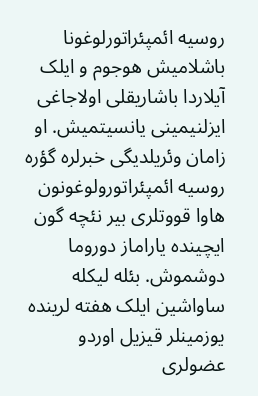روسیه ائمپئراتورلوغونا باشلامیش هوجوم و ایلک آیلاردا باشاریقلی اولاجاغی ایزلنیمینی یانسیتمیش. او زامان وئریلدیگی خبرلره گؤره روسیه ائمپئراتورولوغونون هاوا قووتلری بیر نئچه گون ایچینده یاراماز دوروما دوشموش. بئله لیکله ساواشین ایلک هفته لرینده یوزمینلر قیزیل اوردو عضولری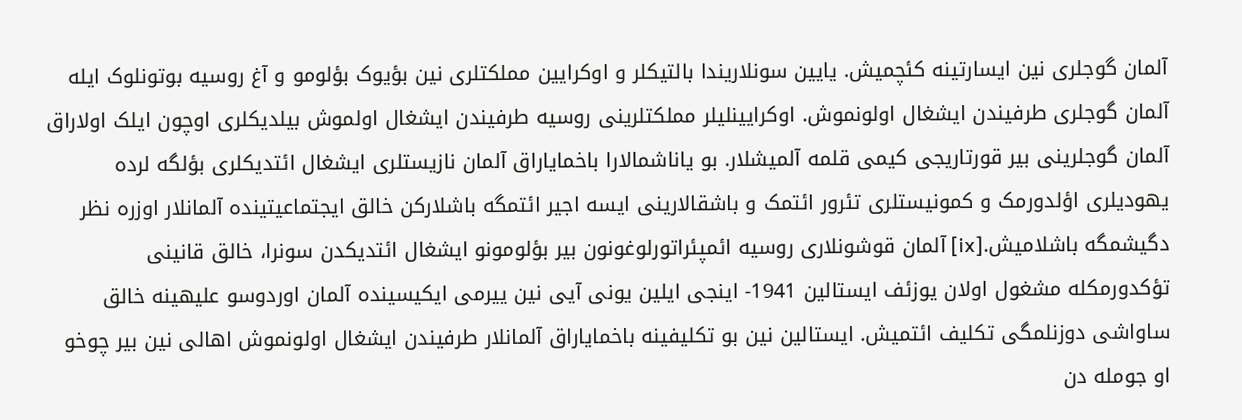آلمان گوجلری نین ایسارتینه کئچمیش. یایین سونلاریندا بالتیکلر و اوکرایین مملکتلری نین بؤیوک بؤلومو و آغ روسیه بوتونلوک ایله آلمان گوجلری طرفیندن ایشغال اولونموش. اوکرایینلیلر مملکتلرینی روسیه طرفیندن ایشغال اولموش بیلدیکلری اوچون ایلک اولاراق آلمان گوجلرینی بیر قورتاریجی کیمی قلمه آلمیشلار. بو یاناشمالارا باخمایاراق آلمان نازیستلری ایشغال ائتدیکلری بؤلگه لرده یهودیلری اؤلدورمک و کمونیستلری تئرور ائتمک و باشقالارینی ایسه اجیر ائتمگه باشلارکن خالق ایجتماعیتینده آلمانلار اوزره نظر دگیشمگه باشلامیش.[ix] آلمان قوشونلاری روسیه ائمپئراتورلوغونون بیر بؤلومونو ایشغال ائتدیکدن سونرا، خالق قانینی تؤکدورمکله مشغول اولان یوزئف ایستالین 1941- اینجی ایلین یونی آیی نین ییرمی ایکیسینده آلمان اوردوسو علیهینه خالق ساواشی دوزنلمگی تکلیف ائتمیش. ایستالین نین بو تکلیفینه باخمایاراق آلمانلار طرفیندن ایشغال اولونموش اهالی نین بیر چوخو او جومله دن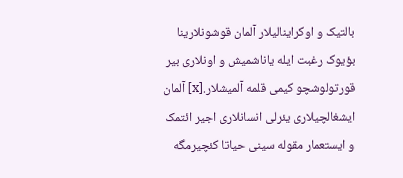بالتیک و اوکراینالیلار آلمان قوشونلارینا بؤیوک رغبت ایله یاناشمیش و اونلاری بیر قورتولوشچو کیمی قلمه آلمیشلار.[x] آلمان ایشغالچیلاری یئرلی انسانلاری اجیر ائتمک و ایستعمار مقوله سینی حیاتا کئچیرمگه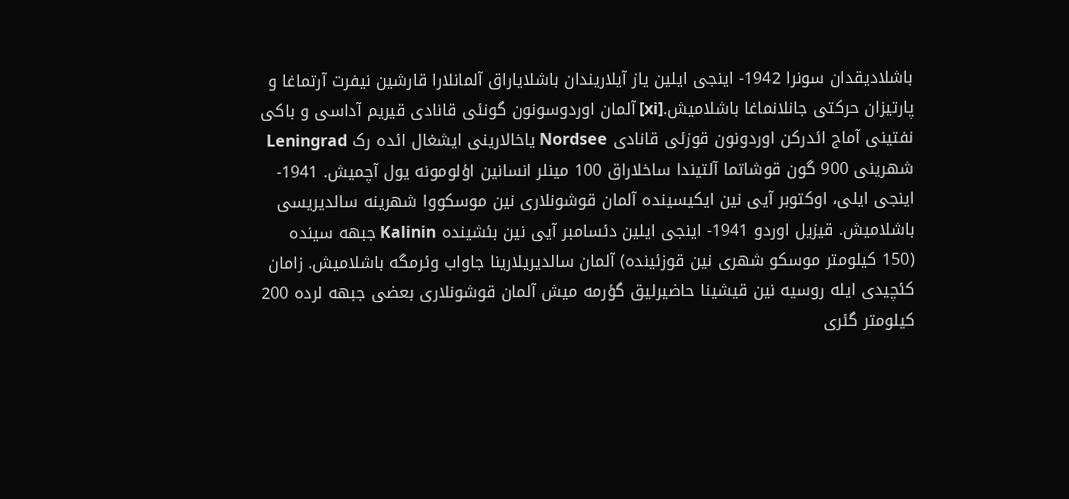باشلادیقدان سونرا 1942- اینجی ایلین یاز آیلاریندان باشلایاراق آلمانلارا قارشین نیفرت آرتماغا و پارتیزان حرکتی جانلانماغا باشلامیش.[xi] آلمان اوردوسونون گونئی قانادی قیریم آداسی و باکی نفتینی آماج ائدرکن اوردونون قوزئی قانادی Nordsee یاخالارینی ایشغال ائده رک Leningrad شهرینی 900 گون قوشاتما آلتیندا ساخلاراق 100 مینلر انسانین اؤلومونه یول آچمیش. 1941- اینجی ایلی، اوکتوبر آیی نین ایکیسینده آلمان قوشونلاری نین موسکووا شهرینه سالدیریسی باشلامیش. قیزیل اوردو 1941- اینجی ایلین دئسامبر آیی نین بئشینده Kalinin جبهه سینده (150 کیلومتر موسکو شهری نین قوزئینده) آلمان سالدیریلارینا جاواب وئرمگه باشلامیش. زامان کئچیدی ایله روسیه نین قیشینا حاضیرلیق گؤرمه میش آلمان قوشونلاری بعضی جبهه لرده 200 کیلومتر گئری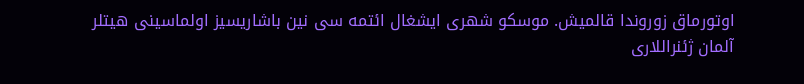اوتورماق زوروندا قالمیش. موسکو شهری ایشغال ائتمه سی نین باشاریسیز اولماسینی هیتلر آلمان ژئنراللاری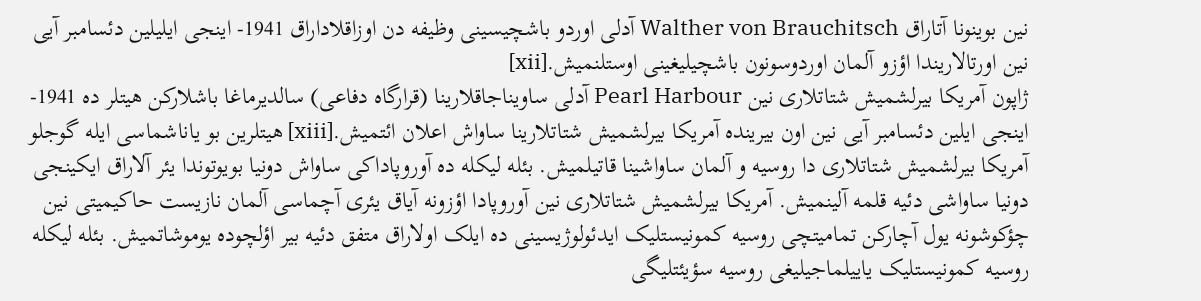نین بوینونا آتاراق Walther von Brauchitsch آدلی اوردو باشچیسینی وظیفه دن اوزاقلاداراق 1941- اینجی ایلیلین دئسامبر آیی نین اورتالاریندا اؤزو آلمان اوردوسونون باشچیلیغینی اوستلنمیش.[xii]
ژاپون آمریکا بیرلشمیش شتاتلاری نین Pearl Harbour آدلی ساویناجاقلارینا (قرارگاه دفاعی) سالدیرماغا باشلارکن هیتلر ده 1941- اینجی ایلین دئسامبر آیی نین اون بیرینده آمریکا بیرلشمیش شتاتلارینا ساواش اعلان ائتمیش.[xiii] هیتلرین بو یاناشماسی ایله گوجلو آمریکا بیرلشمیش شتاتلاری دا روسیه و آلمان ساواشینا قاتیلمیش. بئله لیکله ده آوروپاداکی ساواش دونیا بویوتوندا یئر آلاراق ایکینجی دونیا ساواشی دئیه قلمه آلینمیش. آمریکا بیرلشمیش شتاتلاری نین آوروپادا اؤزونه آیاق یئری آچماسی آلمان نازیست حاکیمیتی نین چؤکوشونه یول آچارکن تمامیتچی روسیه کمونیستلیک ایدئولوژیسینی ده ایلک اولاراق متفق دئیه بیر اؤلچوده یوموشاتمیش. بئله لیکله روسیه کمونیستلیک یاییلماجیلیغی روسیه سؤیئتلیگی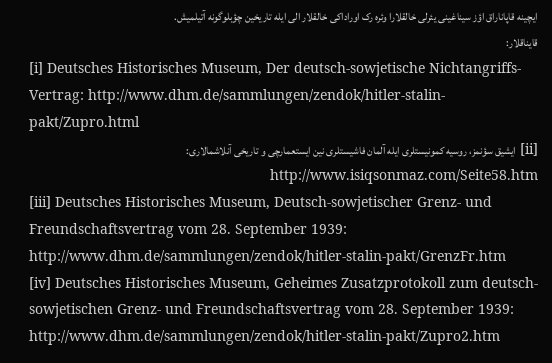ایچینه قاپاناراق اؤز سیناغینی یئرلی خالقلارا وئره رک اوراداکی خالقلار الی ایله تاریخین چؤبلوگونه آتیلمیش.
قایناقلار:
[i] Deutsches Historisches Museum, Der deutsch-sowjetische Nichtangriffs-Vertrag: http://www.dhm.de/sammlungen/zendok/hitler-stalin-pakt/Zupro.html
[ii] ایشیق سؤنمز، روسیه کمونیستلری ایله آلمان فاشیستلری نین ایستعمارچی و تاریخی آنلاشمالاری: http://www.isiqsonmaz.com/Seite58.htm
[iii] Deutsches Historisches Museum, Deutsch-sowjetischer Grenz- und Freundschaftsvertrag vom 28. September 1939: http://www.dhm.de/sammlungen/zendok/hitler-stalin-pakt/GrenzFr.htm
[iv] Deutsches Historisches Museum, Geheimes Zusatzprotokoll zum deutsch-sowjetischen Grenz- und Freundschaftsvertrag vom 28. September 1939: http://www.dhm.de/sammlungen/zendok/hitler-stalin-pakt/Zupro2.htm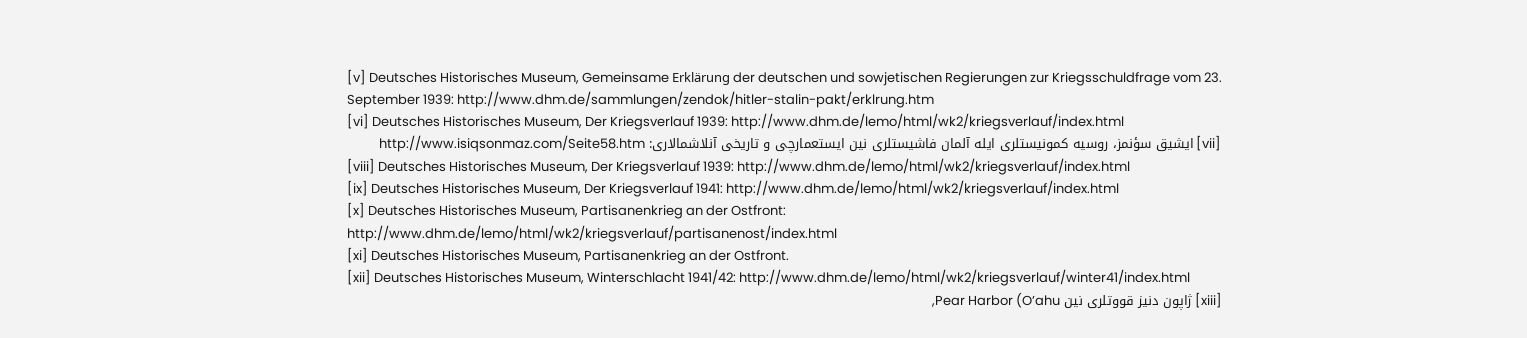[v] Deutsches Historisches Museum, Gemeinsame Erklärung der deutschen und sowjetischen Regierungen zur Kriegsschuldfrage vom 23. September 1939: http://www.dhm.de/sammlungen/zendok/hitler-stalin-pakt/erklrung.htm
[vi] Deutsches Historisches Museum, Der Kriegsverlauf 1939: http://www.dhm.de/lemo/html/wk2/kriegsverlauf/index.html
[vii] ایشیق سؤنمز، روسیه کمونیستلری ایله آلمان فاشیستلری نین ایستعمارچی و تاریخی آنلاشمالاری: http://www.isiqsonmaz.com/Seite58.htm
[viii] Deutsches Historisches Museum, Der Kriegsverlauf 1939: http://www.dhm.de/lemo/html/wk2/kriegsverlauf/index.html
[ix] Deutsches Historisches Museum, Der Kriegsverlauf 1941: http://www.dhm.de/lemo/html/wk2/kriegsverlauf/index.html
[x] Deutsches Historisches Museum, Partisanenkrieg an der Ostfront: http://www.dhm.de/lemo/html/wk2/kriegsverlauf/partisanenost/index.html
[xi] Deutsches Historisches Museum, Partisanenkrieg an der Ostfront.
[xii] Deutsches Historisches Museum, Winterschlacht 1941/42: http://www.dhm.de/lemo/html/wk2/kriegsverlauf/winter41/index.html
[xiii] ژاپون دنیز قووتلری نین Pear Harbor (O’ahu,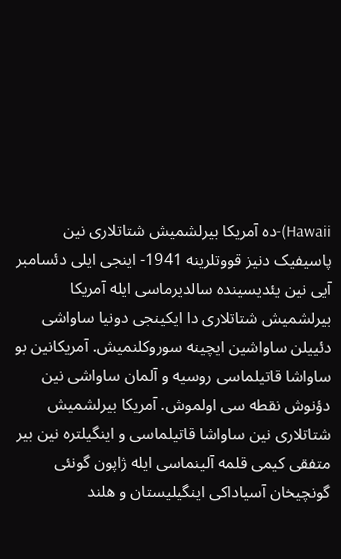Hawaii)-ده آمریکا بیرلشمیش شتاتلاری نین پاسیفیک دنیز قووتلرینه 1941- اینجی ایلی دئسامبر آیی نین یئدیسینده سالدیرماسی ایله آمریکا بیرلشمیش شتاتلاری دا ایکینجی دونیا ساواشی دئییلن ساواشین ایچینه سوروکلنمیش. آمریکانین بو ساواشا قاتیلماسی روسیه و آلمان ساواشی نین دؤنوش نقطه سی اولموش. آمریکا بیرلشمیش شتاتلاری نین ساواشا قاتیلماسی و اینگیلتره نین بیر متفقی کیمی قلمه آلینماسی ایله ژاپون گونئی گونچیخان آسیاداکی اینگیلیستان و هلند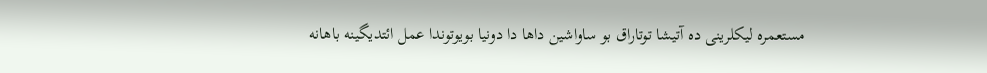مستعمره لیکلرینی ده آتیشا توتاراق بو ساواشین داها دا دونیا بویوتوندا عمل ائتدیگینه باهانه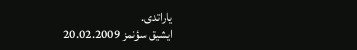یاراتدی.
ایشیق سؤنمز 20.02.2009